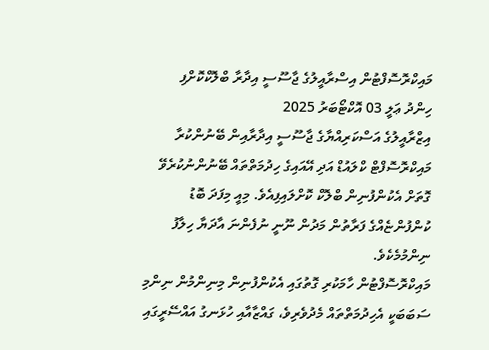މައިކްރޮސޮފްޓުން އިސްރާއީލުގެ ޖާސޫސީ އިދާރާ ބްލޮކްކޮށްފި
ހިންދު ޢަލީ 03 އޮކްޓޯބަރު 2025
އިޒްރާއީލުގެ އަސްކަރިއްޔާގެ ޖާސޫސީ އިދާރާއިން ބޭނުންކުރާ މައިކްރޮސޮފްޓް ކްލައުޑް އަދި އޭއައިގެ ހިދުމަތްތައް ބޭނުންނުކުރެވޭ ގޮތަށް އެކުންފުނިން ބްލޮކް ކޮށްލައިފިއެވެ. މިއީ މިފަދަ ބޮޑު ކުންފުންޏެއްގެ ފަރާތުން މަދުން ނޫނީ ނުފެންނަ އާދަޔާ ހިލާފު ނިންމުމެކެވެ.
މައިކްރޮސޮފްޓުން ހާމަކުރި ގޮތުގައި އެކުންފުނިން މިނިންމުން ނިންމި ސަބަބަކީ އެހިދުމަތްތައް މެދުވެރިވެ، ގައްޒާއާއި ހުޅަނގު އައްސޭރީގައި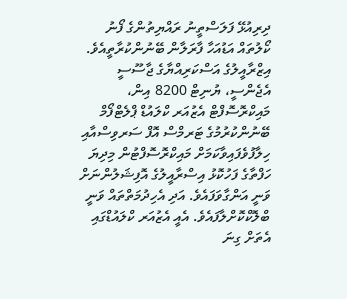ދިރިއުޅޭ ފަލަސްތީނު ރައްޔިތުންގެ ފޯނު ކޯލުތައް އަޑުއަހާ ފާރަލާން ބޭނުންކުރާތީއެވެ.
އިޒްރާއީލުގެ އަސްކަރިއްޔާގެ ޖާސޫސީ އެޖެންސީ، ޔުނިޓް 8200 އިން، މައިކްރޮސޮފްޓް އެޒުއަރ ކްލައުޑް ޕްލެޓްފޯމް ބޭނުންކުރުމުގެ ޓަރމްސް އޮފް ސަރވިސްއާއި ހިލާފުވެފައިވާކަމަށް މައިކްރޮސޮފްޓުން މިދިޔަ ހަފްތާގެ ފަހުކޮޅު އިސްރާއީލުގެ އޮފިޝަލުންނަށް ވަނީ އަންގާވަފައެވެ. އަދި އެހިދުމަތްތައް ވަނީ ބްލޮކްކޮށްލާފައެވެ. އެއީ އެޒުއަރ ކްލައުޑްގައި އެތަށް ގިނަ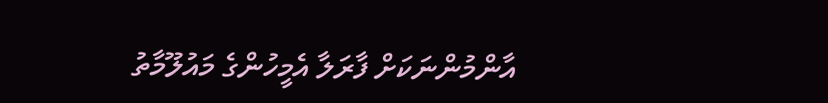އާންމުންނަކަށް ފާރަލާ އެމީހުންގެ މައުލޫމާތު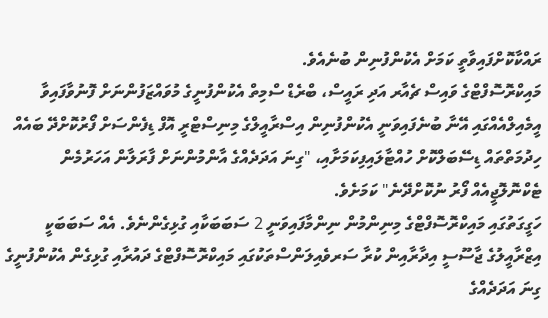ރައްކާކޮށްފައިވާތީ ކަމަށް އެކުންފުނިން ބުނެއެވެ.
މައިކްރޮސޮފްޓްގެ ވައިސް ޗެއާރ އަދި ރައީސް، ބްރެޑް ސްމިތް އެކުންފުނީގެ މުވައްޒަފުންނަށް ފޮނުވާފައިވާ އީމެއިލްއެއްގައި އޭނާ ބުނެފައިވަނީ އެކުންފުނިން އިސްރާއީލްގެ މިނިސްޓްރީ އޮފް ޑިފެންސަށް ފޯރުކޮށްދޭ ބައެއް ހިދުމަތްތައް ޑިސޭބަލްކޮށް ހުއްޓާލައިފިކަމަށާއި، "ގިނަ އަދަދެއްގެ އާންމުންނަށް ފާރަލާން އަހަރުމެން ޓެކްނޮލޮޖީއެއް ފޯރު ނުކޮށްދޭނެ" ކަމަށެވެ.
ހަގީގަތުގައި މައިކްރޮސޮފްޓްގެ މިނިންމުން ނިންމާފައިވަނީ 2 ސަބަބަކާއި ގުޅިގެންނެވެ. އެއް ސަބަބަކީ އިޒްރާއީލުގެ ޖާސޫސީ އިދާރާއިން ކުރާ ސަރވެއިލަންސްތަކުގައި މައިކްރޮސޮފްޓްގެ ދައުރާއި ގުޅިގެން އެކުންފުނީގެ ގިނަ އަދަދެއްގެ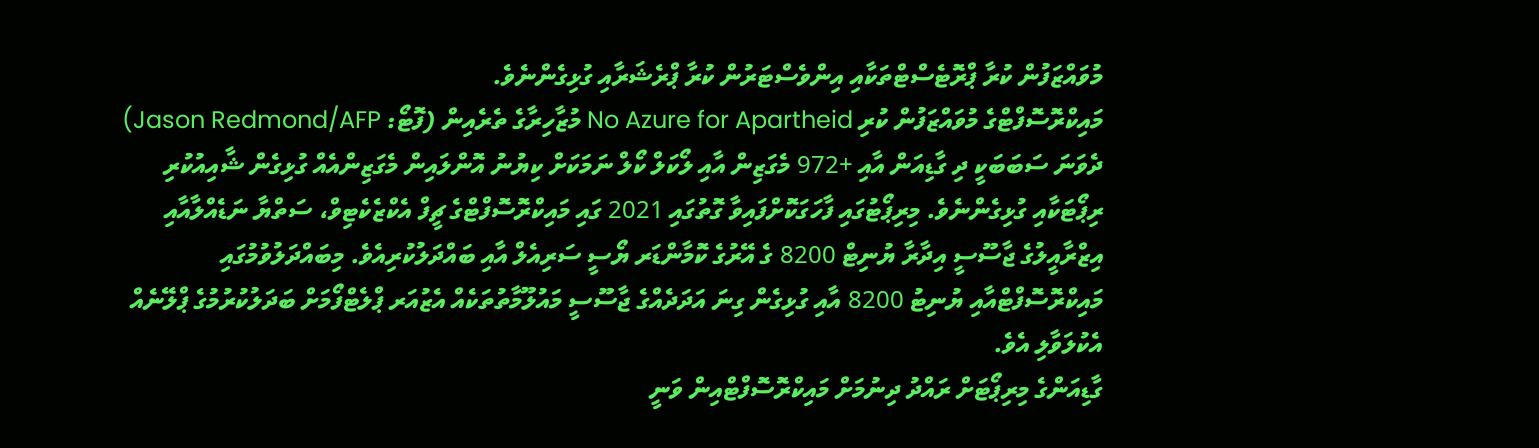މުވައްޒަފުން ކުރާ ޕްރޮޓެސްޓްތަކާއި އިންވެސްޓަރުން ކުރާ ޕްރެޝަރާއި ގުޅިގެންނެވެ.
މައިކްރޮސޮފްޓްގެ މުވައްޒަފުން ކުރި No Azure for Apartheid މުޒާހިރާގެ ތެރެއިން (ފޮޓޯ: Jason Redmond/AFP)
ދެވަނަ ސަބަބަކީ ދި ގާޑިއަން އާއި +972 މެގަޒިން އާއި ލޯކަލް ކޯލް ނަމަކަށް ކިޔުނު އޮންލައިން މެގަޒިންއެއް ގުޅިގެން ޝާއިއުކުރި ރިޕޯޓަކާއި ގުޅިގެންނެވެ. މިރިޕޯޓުގައި ފާހަގަކޮށްފައިވާ ގޮތުގައި 2021 ގައި މައިކްރޮސޮފްޓްގެ ޗީފް އެކްޒެކެޓިވް، ސަތްޔާ ނަޑެއްލާއާއި އިޒްރާއީލުގެ ޖާސޫސީ އިދާރާ ޔުނިޓް 8200 ގެ އޭރުގެ ކޮމާންޑަރ ޔޯސީ ސަރިއެލް އާއި ބައްދަލުކުރިއެވެ. މިބައްދަލުވުމުގައި މައިކްރޮސޮފްޓްއާއި ޔުނިޓު 8200 އާއި ގުޅިގެން ގިނަ އަދަދެއްގެ ޖާސޫސީ މައުލޫމާތުތަކެއް އެޒުއަރ ޕްލެޓްފޯމަށް ބަދަލުކުރުމުގެ ޕްލޭނެއް އެކުލަވާލި އެވެ.
ގާޑިއަންގެ މިރިޕޯޓަށް ރައްދު ދިނުމަށް މައިކްރޮސޮފްޓްއިން ވަނީ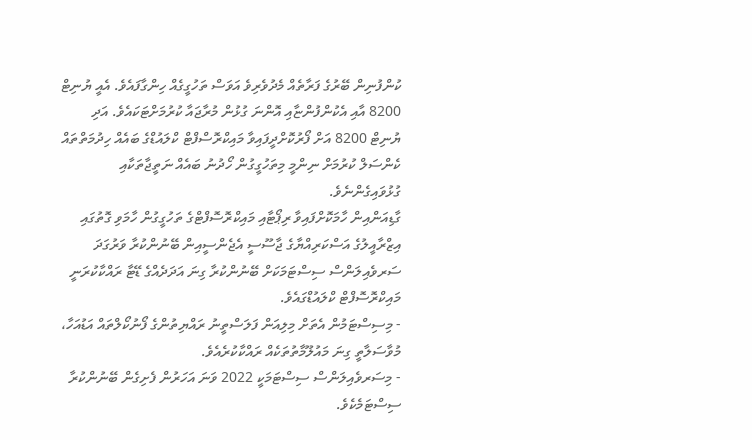ކުންފުނިން ބޭރުގެ ފަރާތެއް މެދުވެރިވެ އަވަސް ތަހުގީގެއް ހިންގާފައެވެ. އެއީ ޔުނިޓް 8200 އާއި އެކުންފުންޏާއި އޮންނަ ގުޅުން މުރާޖައާ ކުރުމަށްޓަކައެވެ. އަދި ޔުނިޓް 8200 އަށް ފޯރުކޮށްދީފައިވާ މައިކްރޮސްފްޓް ކްލައުޑްގެ ބައެއް ހިދުމަތްތައް ކެންސަލް ކުރުމަށް ނިންމީ މިތަހުގީގުން ހޯދުނު ބައެއް ނަތީޖާތަކާއި ގުޅުވައިގެންނެވެ.
ގާޑިއަންއިން ހާމަކޮށްފައިވާ ރިޕޯޓާއި މައިކްރޮސޮފްޓްގެ ތަހުގީގުން ހާމަވި ގޮތުގައި އިޒްރާއީލުގެ އަސްކަރިއްޔާގެ ޖާސޫސީ އެޖެންސީއިން ބޭނުންކުރާ ވަރުގަދަ ސަރވެއިލަންސް ސިސްޓަމަކަށް ބޭނުންކުރާ ގިނަ އަދަދެއްގެ ޑޭޓާ ރައްކާކުރަނީ މައިކްރޮސޮފްޓް ކްލައުޑްގައެވެ.
- މިސިސްޓަމުން އެތަށް މިލިއަން ފަލަސްތީނު ރައްޔިތުންގެ ފޯނުކޯލްތައް އަޑުއަހާ، މުވާސަލާތީ ގިނަ މައުލޫމާތުތަކެއް ރައްކާކުރެއެވެ.
- މިސަރވެއިލަންސް ސިސްޓަމަކީ 2022 ވަނަ އަހަރުން ފެށިގެން ބޭނުންކުރާ ސިސްޓަމެކެވެ.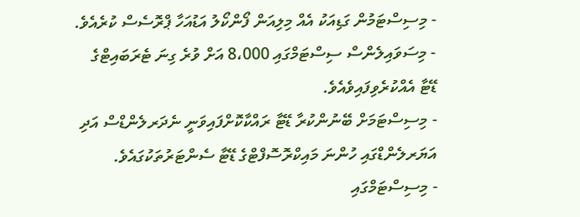- މިސިސްޓަމުން ގަޑިއަކު އެއް މިލިއަން ފޯންކޯލު އަޑުއަހާ ޕްރޮސެސް ކުރެއެވެ.
- މިސަވައިލެންސް ސިސްޓަމްގައި 8،000 އަށް ވުރެ ގިނަ ޓެރަބައިޓްގެ ޑޭޓާ އެއްކުރެވިފައިވެއެވެ.
- މިސިސްޓަމަށް ބޭނުންކުރާ ޑޭޓާ ރައްކާކޮށްފައިވަނީ ނެދަރލެންޑްސް އަދި އަޔަރލެންޑްގައި ހުންނަ މައިކްރޮސޮފްޓްގެ ޑޭޓާ ސެންޓަރުތަކުގައެވެ.
- މިސިސްޓަމްގައި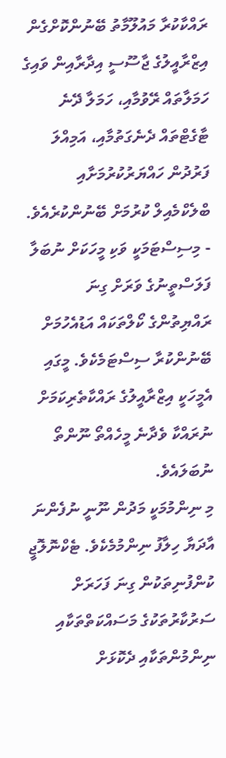ރައްކާކުރާ މައުލޫމާތު ބޭނުންކޮށްގެން އިޒްރާއީލުގެ ޖާސޫސީ އިދާރާއިން ވައިގެ ހަމަލާތައް ރޭވުމާއި، ހަމަލާ ދޭނެ ޓާގެޓްތައް ދެނެގަތުމާއި، އަމިއްލަ ފަރުދުން ހައްޔަރުކުރުމަށާއި ބްލެކްމެއިލް ކުރުމަށް ބޭނުންކުރެއެވެ.
- މިސިސްޓަމަކީ ވަކި މީހަކަށް ނުބަލާ ފަލަސްތީނުގެ ވަރަށް ގިނަ ރައްޔިތުންގެ ކޯލްތަކައް އަޑުއެހުމަށް ބޭނުންކުރާ ސިސްޓަމެކެވެ. މީގައި އެމީހަކީ އިޒްރާއީލުގެ ރައްކާތެރިކަމަށް ނުރައްކާ ވެދާނެ މީހެއްތޯ ނޫންތޯ ނުބަލައެވެ.
މި ނިންމުމަކީ މަދުން ނޫނީ ނުފެންނަ އާދަޔާ ހިލާފު ނިންމުމެކެވެ. ޓެކްނޮލޮޖީ ކުންފުނިތަކުން ގިނަ ފަހަރަށް ސަރުކާރުތަކުގެ މަސައްކަތްތަކާއި ނިންމުންތަކާއި ދެކޮޅަށް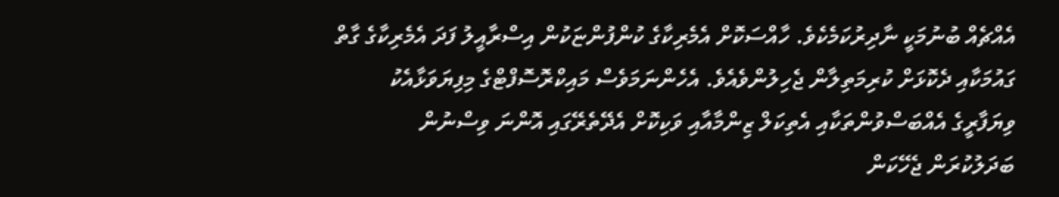އެއްޗެއް ބުނުމަކީ ނާދިރުކަމެކެވެ. ހާއްސަކޮށް އެމެރިކާގެ ކުންފުންޏަކުން އިސްރާއީލު ފަދަ އެމެރިކާގެ ގާތް ގައުމަކާއި ދެކޮޅަށް ކުރިމަތިލާން ޖެހިލުންވެއެވެ. އެހެންނަމަވެސް މައިކްރޮސޮފްޓްގެ މިފިޔަވަޅާއެކު ވިޔަފާރީގެ އެއްބަސްވުންތަކާއި އެތިކަލް ޒިންމާއާއި ވަކިކޮށް އެދޭތެރޭގައި އޮންނަ ވިސްނުން ބަދަލުކުރަން ޖެހޭކަން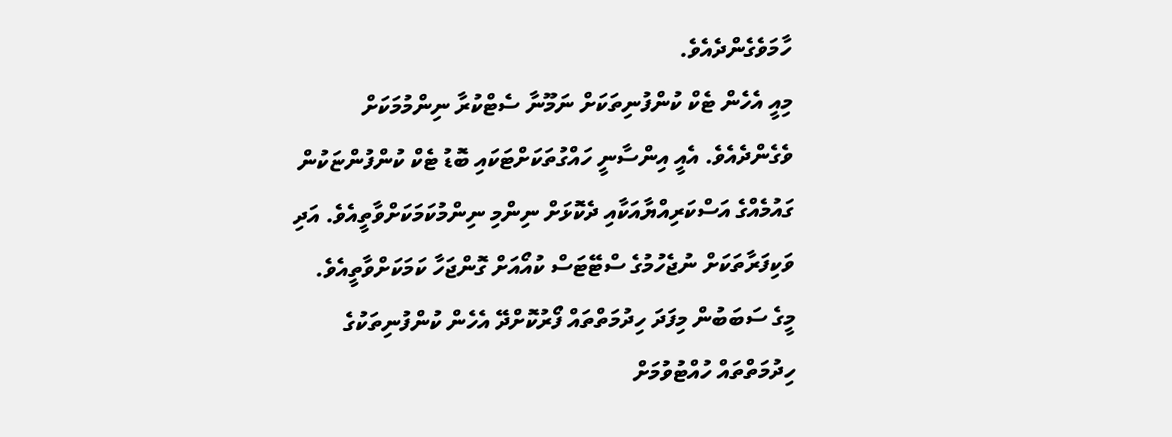ހާމަވެގެންދެއެވެ.
މިއީ އެހެން ޓެކް ކުންފުނިތަކަށް ނަމޫނާ ސެޓްކުރާ ނިންމުމަކަށް ވެގެންދެއެވެ. އެއީ އިންސާނީ ހައްގުތަކަށްޓަކައި ބޮޑު ޓެކް ކުންފުންޏަކުން ގައުމެއްގެ އަސްކަރިއްޔާއަކާއި ދެކޮޅަށް ނިންމި ނިންމުކަމަކަށްވާތީއެވެ. އަދި ވަކިފަރާތަކަށް ނުޖެހުމުގެ ސްޓޭޓަސް ކުއޯއަށް ގޮންޖަހާ ކަމަކަށްވާތީއެވެ. މީގެ ސަބަބުން މިފަދަ ހިދުމަތްތައް ފޯރުކޮށްދޭ އެހެން ކުންފުނިތަކުގެ ހިދުމަތްތައް ހުއްޓުވުމަށް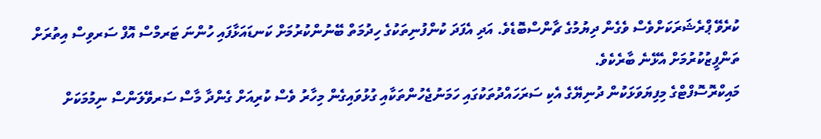ކުރެވޭ ޕްރެޝަރަކަށްވެސް ވެގެން ދިޔުމުގެ ޗާންސްބޮޑެވެ. އަދި އެފަދަ ކުންފުނިތަކުގެ ހިދުމަތް ބޭނުންކުރުމަށް ކަނޑައަޅާފައި ހުންނަ ޓަރމްސް އޮފް ސަރވިސް އިތުރަށް ތަންފީޒުކުރުމަށް އެޅޭނެ ބާރެކެވެ.
މައިކްރޮސޮފްޓްގެ މިފިޔަވަޅަކުން ދުނިޔޭގެ އެކި ސަރަހައްދުތަކުގައި ހަމަނުޖެހުންތަކާއި ގުޅުވައިގެން މިހާރު ވެސް ކުރިއަށް ގެންދާ މާސް ސަރވޭލަންސް ނިމުމަކަށް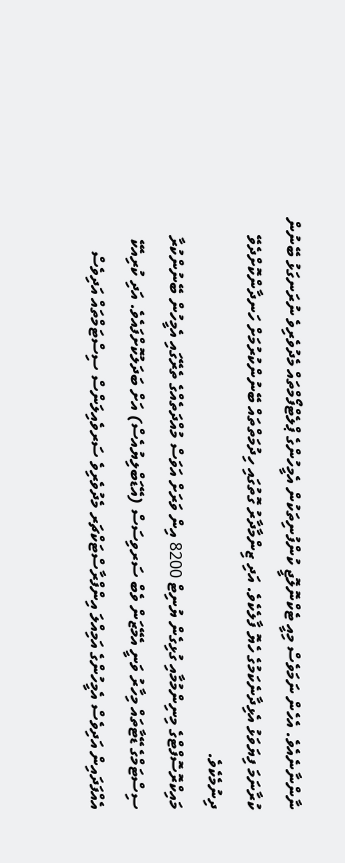ނާންނާނެއެވެ. އެހެން ނަމަވެސް މިއީ ޓެކްނޮލޮޖީ ކުންފުނިތަކުން އެމީހުންގެ ޕްލެޓްފޯމްތައް މެދުވެރިވެ ނުރަނގަޅު ބޭނުން ކުރާނަމަ ފިޔަވަޅު އެޅިދާނެކަމުގެ ހެޔޮ ފާލެކެވެ. އަދި ޒިންމާދާރު ގޮތުގައި ހިދުމަތްތައް ބޭނުންކުރުމަށް ހަނދާންކޮށްދެވޭ ދިނުމެކެވެ.
މައިކްރޮސޮފްޓްގެ މިނިންމުމާއި ގުޅިގެން ޔުނިޓް 8200 އިން ވަރަށް އަވަސް މުއްދަތެއްގެ ތެރޭގައި އެމީހުން ބޭނުންކުރާ ސިސްޓަމްގެ ޑޭޓާތައް މިހާރު ވަނީ އެމޭޒަން ވެބް ސަރވިސަސް (އޭޑަބްލިޔުއެސް) އަށް ބަދަލުކޮށްފައެވެ. އަދި ކުރިއެކޭ އެއްފަދައިން އަދިވެސް އެމީހުންގެ އަމިއްލަ އިންފްރާސްޓަކްޗަރ މެދުވެރިވެ ސަރވެއިލަންސް ސިސްޓަމްތައް އަދިވެސް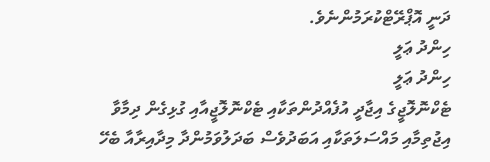ދަނީ އޮޕްރޭޓްކުރަމުންނެވެ.
ހިންދު ޢަލީ
ހިންދު ޢަލީ
ޓެކްނޮލޮޖީގެ އިޖާދީ އުފެއްދުންތަކާއި ޓެކްނޮލޮޖީއާއި ގުޅިގެން ދިމާވާ އިޖުތިމާއި މައްސަލަތަކާއި އަބަދުވެސް ބަދަލުވަމުންދާ މިދާއިރާއާ ބެހޭ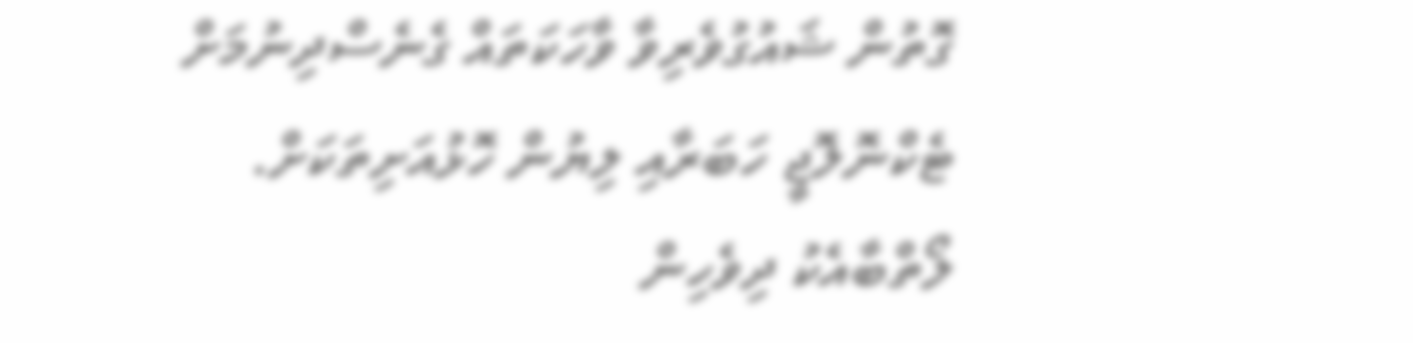ގޮތުން ޝައުގުވެރިވާ ވާހަކަތައް ގެނެސްދިނުމަށް
ޓެކްނޮލޮޖީ ހަބަރާއި ލިޔުން ހޮޅުއަށިތަކަށް.
ލޯތްބާއެކު ދިވެހިން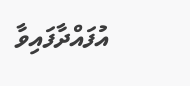އުފައްދާފައިވާ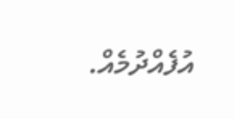އުފެއްދުމެއް.